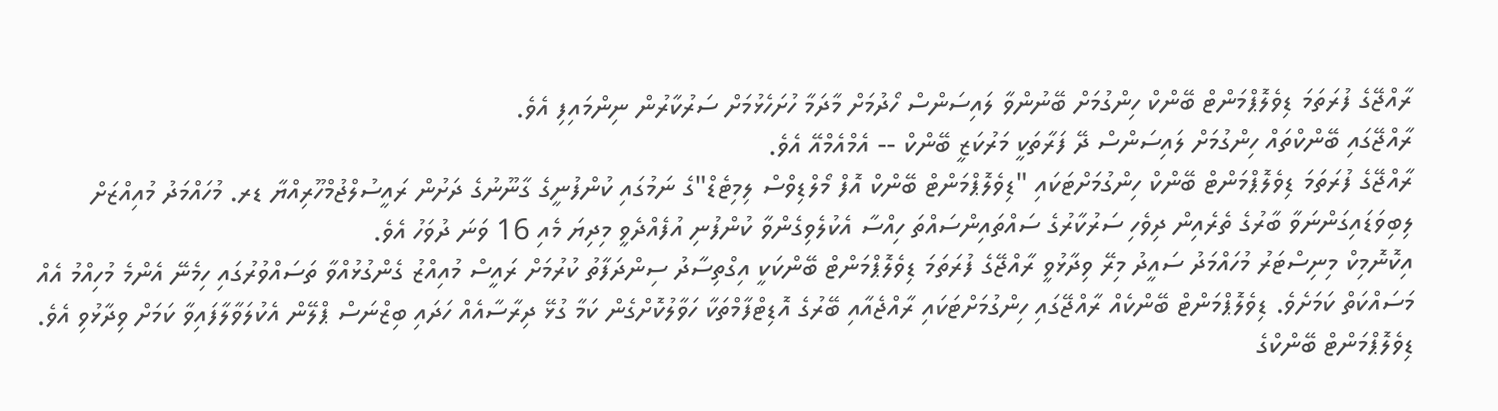ރާއްޖޭގެ ފުރަތަމަ ޑިވެލޮޕްމަންޓް ބޭންކް ހިންގުމަށް ބޭނުންވާ ލައިސަންސް ހޯދުމަށް މާދަމާ ހުށަހެޅުމަށް ސަރުކާރުން ނިންމައިފި އެވެ.
ރާއްޖޭގައި ބޭންކްތައް ހިންގުމަށް ލައިސަންސް ދޭ ފަރާތަކީ މަރުކަޒީ ބޭންކް -- އެމްއެމްއޭ އެވެ.
ރާއްޖޭގެ ފުރަތަމަ ޑިވެލޮޕްމަންޓް ބޭންކް ހިންގުމަށްޓަކައި "ޑިވެލޮޕްމަންޓް ބޭންކް އޮފް މޯލްޑިވްސް ލިމިޓެޑް"ގެ ނަމުގައި ކުންފުނީގެ ގާނޫނުގެ ދަށުން ރައީސުލްޖުމްހޫރިއްޔާ ޑރ. މުހައްމަދު މުއިއްޒަށް ލިބިވަޑައިގަންނަވާ ބާރުގެ ތެރެއިން ދިވެހި ސަރުކާރުގެ ސައްތައިންސައްތަ ހިއްސާ އެކުލެވިގެންވާ ކުންފުނި އުފެއްދެވީ މިދިޔަ މެއި 16 ވަނަ ދުވަހު އެވެ.
އިކޮނޮމިކް މިނިސްޓަރު މުހައްމަދު ސައީދު މިރޭ ވިދާޅުވީ ރާއްޖޭގެ ފުރަތަމަ ޑިވެލޮޕްމަންޓް ބޭންކަކީ އިގްތިސާދު ސިންދަފާތު ކުރުމަށް ރައީސް މުއިއްޒު ގެންގުޅުއްވާ ތަސައްވުރުގައި ހިމެނޭ އެންމެ މުހިއްމު އެއް މަސައްކަތް ކަމަށެވެ. ޑިވެލޮޕްމަންޓް ބޭންކެއް ރާއްޖޭގައި ހިންގުމަށްޓަކައި ރާއްޖެއާއި ބޭރުގެ އޮޑިޓްފާމްތަކާ ހަވާލުކޮށްގެން ކަމާ ގުޅޭ ދިރާސާއެއް ހަދައި ބިޒްނަސް ޕްލޭން އެކުލަވާލާފައިވާ ކަމަށް ވިދާޅުވި އެވެ.
ޑިވެލޮޕްމަންޓް ބޭންކްގެ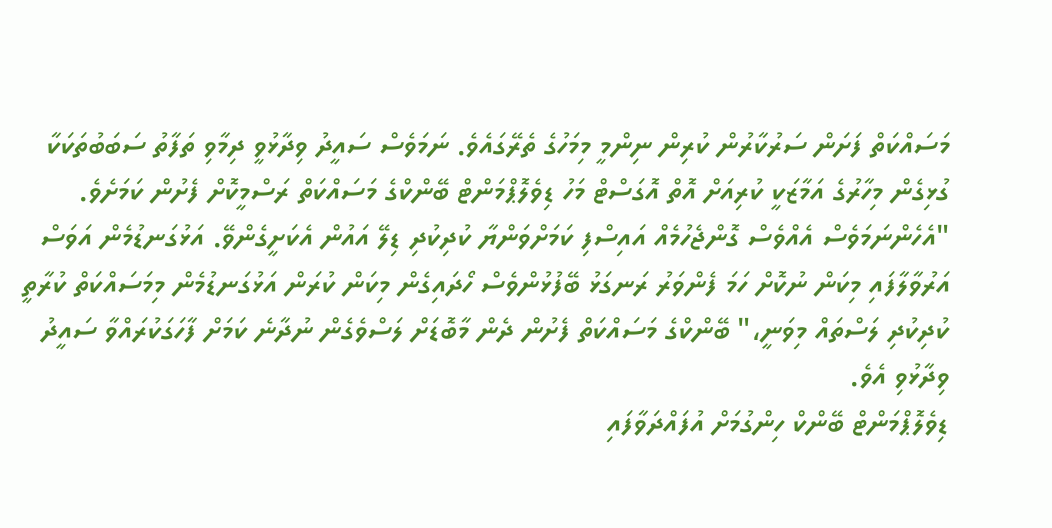މަސައްކަތް ފަށަން ސަރުކާރުން ކުރިން ނިންމީ މިމަހުގެ ތެރޭގައެވެ. ނަމަވެސް ސައީދު ވިދާޅުވީ ދިމާވި ތަފާތު ސަބަބުތަކަކާ ގުޅިގެން މިހާރުގެ އަމާޒަކީ ކުރިއަށް އޮތް އޮގަސްޓް މަހު ޑިވެލޮޕްމަންޓް ބޭންކްގެ މަސައްކަތް ރަސްމީކޮށް ފެށުން ކަމަށެވެ.
"އެހެންނަމަވެސް އެއްވެސް ގޮންޖެހުމެއް އައިސްފި ކަމަށްވަންޔާ ކުދިކުދި ޑިލޭ އައުން އެކަށީގެންވޭ. އަޅުގަނޑުމެން އަވަސް އަރުވާލާފައި މިކަން ނުކޮށް ހަމަ ފެންވަރު ރަނގަޅު ބޭފުޅުންވެސް ހޯދައިގެން މިކަން ކުރަން އަޅުގަނޑުމެން މިމަސައްކަތް ކުރާތީ ކުދިކުދި ލަސްތައް މިވަނީ،" ބޭންކްގެ މަސައްކަތް ފެށުން ދެން މާބޮޑަށް ލަސްވެގެން ނުދާނެ ކަމަށް ފާހަގަކުރައްވާ ސައީދު ވިދާޅުވި އެވެ.
ޑިވެލޮޕްމަންޓް ބޭންކް ހިންގުމަށް އުފައްދަވާފައި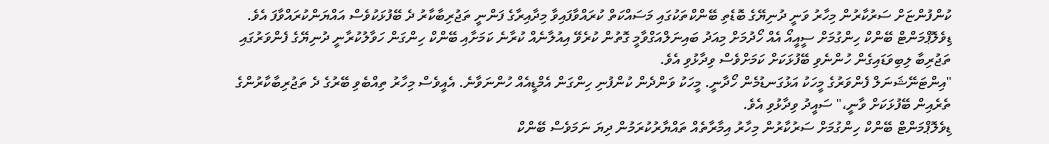ކުންފުންޏަށް ސަރުކާރުން މިހާރު ވަނީ ދުނިޔޭގެ ބޮޑެތި ބޭންކްތަކުގައި މަސައްކަތް ކުރައްވާފައިވާ މިދާއިރާގެ ފަންނީ ތަޖުރިބާކާރު ދެ ބޭފުޅަކުވެސް އައްޔަންކުރައްވާފަ އެވެ. ޑިވެލޮޕްމަންޓް ބޭންކް ހިންގުމަށް ސީއީއޯ އެއް ހޯދުމަށް މިއަދު ބައިނަލްއަގްވާމީ ގޮތުން ކުރެވޭ އިއުލާނެއް ކުރާނެ ކަމަށާއި ބޭންކް ހިންގަން ހަވާލުކުރާނީ ދުނިޔޭގެ ފެންވަރުގައި ތަޖުރިބާ ލިބިވަޑައިގެން ހުންނެވި ބޭފުޅަކަށް ކަމަށްވެސް ވިދާޅުވި އެވެ.
"އިންޓަނޭޝަނަލް ފެންވަރުގެ މީހަކު އަޅުގަނޑުމެން ހޯދާނީ. މީހަކު ވަންދެން ކުންފުނި ހިންގަން އެމްޑީއެއް ހުންނަވާނެ. އެއީވެސް މިހާރު ތިއްބެވި ބޭރުގެ ދެ ތަޖުރިބާކާރުންގެ ތެރެއިން ބޭފުޅަކަށް ވާނީ،" ސައީދު ވިދާޅުވި އެވެ.
ޑިވެލޮޕްމަންޓް ބޭންކް ހިންގުމަށް ސަރުކާރުން މިހާރު އިމާރާތެއް ތައްޔާރުކުރަމުން ދިޔަ ނަމަވެސް ބޭންކް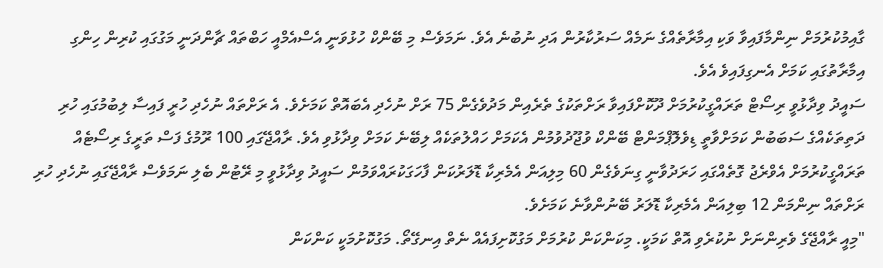ގާއިމުކުރުމަށް ނިންމާފައިވާ ވަކި އިމާރާތެއްގެ ނަމެއް ސަރުކާރުން އަދި ނުބުނެ އެވެ. ނަމަވެސް މި ބޭންކް ހުޅުވަނީ އެސްއެމްއީ ހަބްތައް ޗާންދަނީ މަގުގައި ކުރިން ހިންގި އިމާރާތުގައި ކަމަށް އެނގިފައިވެ އެވެ.
ސައީދު ވިދާޅުވީ ރިސޯޓް ތަރައްގީކުރުމަށް ދޫކޮށްފައިވާ ރަށްތަކުގެ ތެރެއިން މަދުވެގެން 75 ރަށް ނުހެދި އެބައޮތް ކަމަށެވެ. އެ ރަށްތައް ނުހެދި ހުރީ ފައިސާ ލިބުމުގައި ހުރި ދަތިތަކެއްގެ ސަބަބުން ކަމަށްވާތީ ޑިވެލޮޕްމަންޓް ބޭންކް ވުޖޫދުވުމުން އެކަމަށް ހައްލުތަކެއް ލިބޭނެ ކަމަށް ވިދާޅުވި އެވެ. ރާއްޖޭގައި 100 ރޫމުގެ ފަސް ތަރީގެ ރިސޯޓެއް ތަރައްގީކުރުމަށް އެވްރެޖު ގޮތެއްގައި ހަރަދުވާނީ ގިނަވެގެން 60 މިލިއަން އެމެރިކާ ޑޮލަރުކަން ފާހަގަކުރައްވަމުން ސައީދު ވިދާޅުވީ މި ރޭޓުން ބެލި ނަމަވެސް ރާއްޖޭގައި ނުހެދި ހުރި ރަށްތައް ނިންމަން 12 ބިލިއަން އެމެރިކާ ޑޮލަރު ބޭނުންވާނެ ކަމަށެވެ.
"މިއީ ރާއްޖޭގެ ވެރިންނަށް ނުކުރެވި އޮތް ކަމަކީ. މިކަންކަން ކުރުމަށް މަގުކޮށިފައެއް ނެތް އިނގޭތޯ. މަގުކޮށުމަކީ ކަންކަން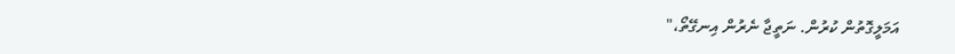އަމަލީގޮތުން ކުރުން. ނަތީޖާ ނެރުން އިނގޭތޯ،"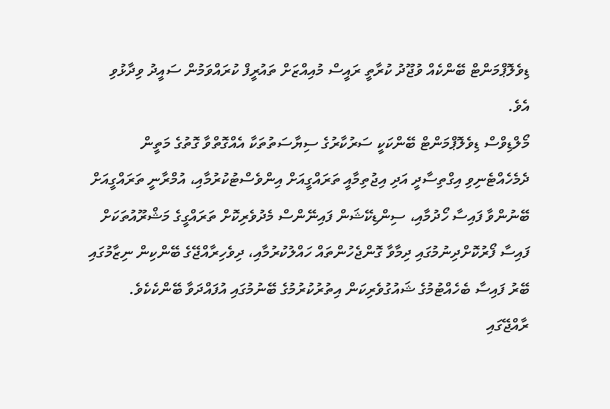ޑިވެލޮޕްމަންޓް ބޭންކެއް ވުޖޫދު ކުރާތީ ރައީސް މުއިއްޒަށް ތައުރީފް ކުރައްވަމުން ސައީދު ވިދާޅުވި އެވެ.
މޯލްޑިވްސް ޑިވެލޮޕްމަންޓް ބޭންކަކީ ސަރުކާރުގެ ސިޔާސަތުތަކާ އެއްގޮތްވާ ގޮތުގެ މަތީން ދެމެހެއްޓެނިވި އިގްތިސާދީ އަދި އިޖުތިމާއީ ތަރައްގީއަށް އިންވެސްޓުކުރުމާއި، އުމްރާނީ ތަރައްގީއަށް ބޭނުންވާ ފައިސާ ހޯދުމާއި، ސިންޑިކޭޝަން ފައިނޭންސް މެދުވެރިކޮށް ތަރައްގީގެ މަޝްރޫއުތަކަށް ފައިސާ ފޯރުކޮށްދިނުމުގައި ދިމާވާ ގޮންޖެހުންތައް ހައްލުކުރުމާއި، ދިވެހިރާއްޖޭގެ ބޭންކިން ނިޒާމުގައި ބޭރު ފައިސާ ބެހެއްޓުމުގެ ޝައުގުވެރިކަން އިތުރުކުރުމުގެ ބޭނުމުގައި އުފައްދަވާ ބޭންކެކެވެ.
ރާއްޖޭގައި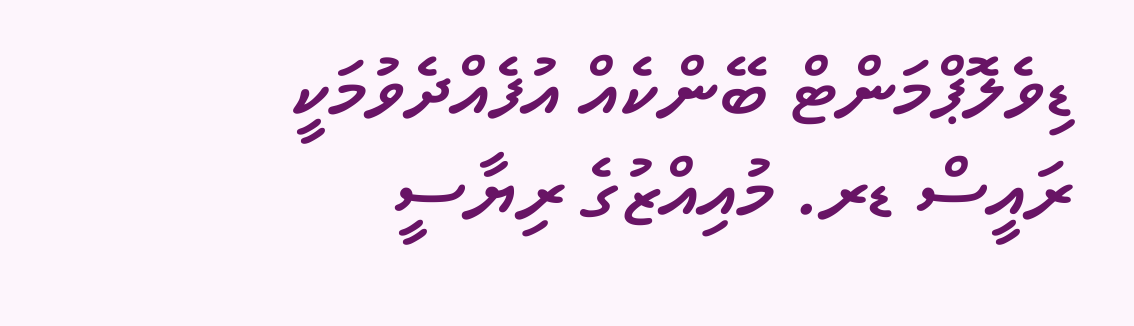ޑިވެލޮޕްމަންޓް ބޭންކެއް އުފެއްދެވުމަކީ ރައީސް ޑރ. މުއިއްޒުގެ ރިޔާސީ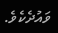ވައުދެކެވެ.